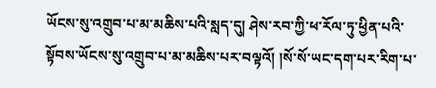ཡོངས་སུ་འགྲུབ་པ་མ་མཆིས་པའི་སླད་དུ། ཤེས་རབ་ཀྱི་ཕ་རོལ་ཏུ་ཕྱིན་པའི་སྟོབས་ཡོངས་སུ་འགྲུབ་པ་མ་མཆིས་པར་བལྟའོ། །སོ་སོ་ཡང་དག་པར་རིག་པ་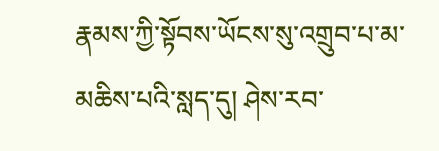རྣམས་ཀྱི་སྟོབས་ཡོངས་སུ་འགྲུབ་པ་མ་མཆིས་པའི་སླད་དུ། ཤེས་རབ་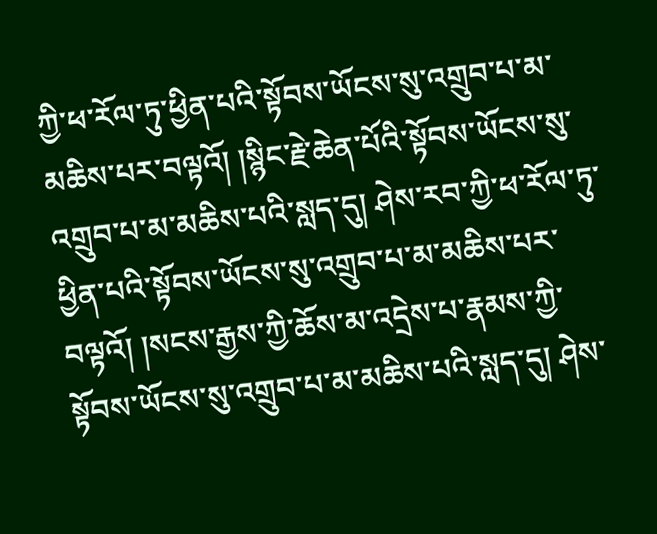ཀྱི་ཕ་རོལ་ཏུ་ཕྱིན་པའི་སྟོབས་ཡོངས་སུ་འགྲུབ་པ་མ་མཆིས་པར་བལྟའོ། །སྙིང་རྗེ་ཆེན་པོའི་སྟོབས་ཡོངས་སུ་འགྲུབ་པ་མ་མཆིས་པའི་སླད་དུ། ཤེས་རབ་ཀྱི་ཕ་རོལ་ཏུ་ཕྱིན་པའི་སྟོབས་ཡོངས་སུ་འགྲུབ་པ་མ་མཆིས་པར་བལྟའོ། །སངས་རྒྱས་ཀྱི་ཆོས་མ་འདྲེས་པ་རྣམས་ཀྱི་སྟོབས་ཡོངས་སུ་འགྲུབ་པ་མ་མཆིས་པའི་སླད་དུ། ཤེས་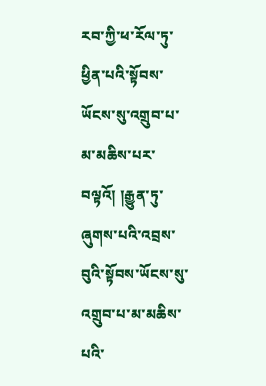རབ་ཀྱི་ཕ་རོལ་ཏུ་ཕྱིན་པའི་སྟོབས་ཡོངས་སུ་འགྲུབ་པ་མ་མཆིས་པར་བལྟའོ། །རྒྱུན་ཏུ་ཞུགས་པའི་འབྲས་བུའི་སྟོབས་ཡོངས་སུ་འགྲུབ་པ་མ་མཆིས་པའི་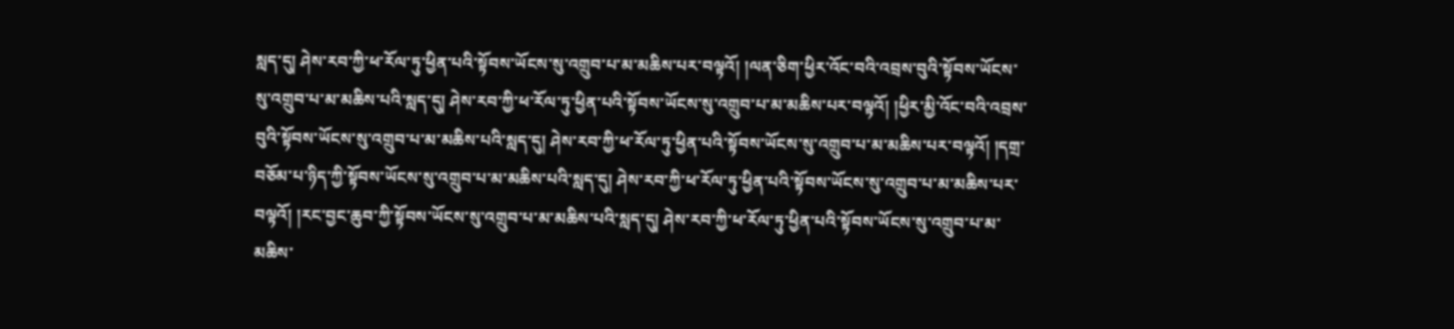སླད་དུ། ཤེས་རབ་ཀྱི་ཕ་རོལ་ཏུ་ཕྱིན་པའི་སྟོབས་ཡོངས་སུ་འགྲུབ་པ་མ་མཆིས་པར་བལྟའོ། །ལན་ཅིག་ཕྱིར་འོང་བའི་འབྲས་བུའི་སྟོབས་ཡོངས་སུ་འགྲུབ་པ་མ་མཆིས་པའི་སླད་དུ། ཤེས་རབ་ཀྱི་ཕ་རོལ་ཏུ་ཕྱིན་པའི་སྟོབས་ཡོངས་སུ་འགྲུབ་པ་མ་མཆིས་པར་བལྟའོ། །ཕྱིར་མྱི་འོང་བའི་འབྲས་བུའི་སྟོབས་ཡོངས་སུ་འགྲུབ་པ་མ་མཆིས་པའི་སླད་དུ། ཤེས་རབ་ཀྱི་ཕ་རོལ་ཏུ་ཕྱིན་པའི་སྟོབས་ཡོངས་སུ་འགྲུབ་པ་མ་མཆིས་པར་བལྟའོ། །དགྲ་བཅོམ་པ་ཉིད་ཀྱི་སྟོབས་ཡོངས་སུ་འགྲུབ་པ་མ་མཆིས་པའི་སླད་དུ། ཤེས་རབ་ཀྱི་ཕ་རོལ་ཏུ་ཕྱིན་པའི་སྟོབས་ཡོངས་སུ་འགྲུབ་པ་མ་མཆིས་པར་བལྟའོ། །རང་བྱང་ཆུབ་ཀྱི་སྟོབས་ཡོངས་སུ་འགྲུབ་པ་མ་མཆིས་པའི་སླད་དུ། ཤེས་རབ་ཀྱི་ཕ་རོལ་ཏུ་ཕྱིན་པའི་སྟོབས་ཡོངས་སུ་འགྲུབ་པ་མ་མཆིས་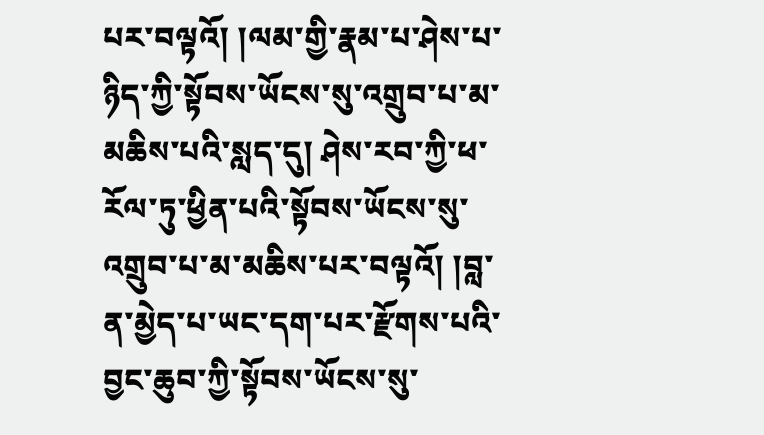པར་བལྟའོ། །ལམ་གྱི་རྣམ་པ་ཤེས་པ་ཉིད་ཀྱི་སྟོབས་ཡོངས་སུ་འགྲུབ་པ་མ་མཆིས་པའི་སླད་དུ། ཤེས་རབ་ཀྱི་ཕ་རོལ་ཏུ་ཕྱིན་པའི་སྟོབས་ཡོངས་སུ་འགྲུབ་པ་མ་མཆིས་པར་བལྟའོ། །བླ་ན་མྱེད་པ་ཡང་དག་པར་རྫོགས་པའི་བྱང་ཆུབ་ཀྱི་སྟོབས་ཡོངས་སུ་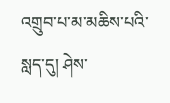འགྲུབ་པ་མ་མཆིས་པའི་སླད་དུ། ཤེས་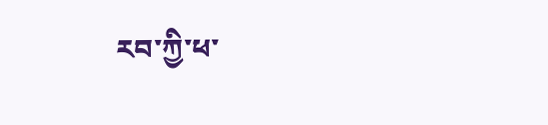རབ་ཀྱི་ཕ་